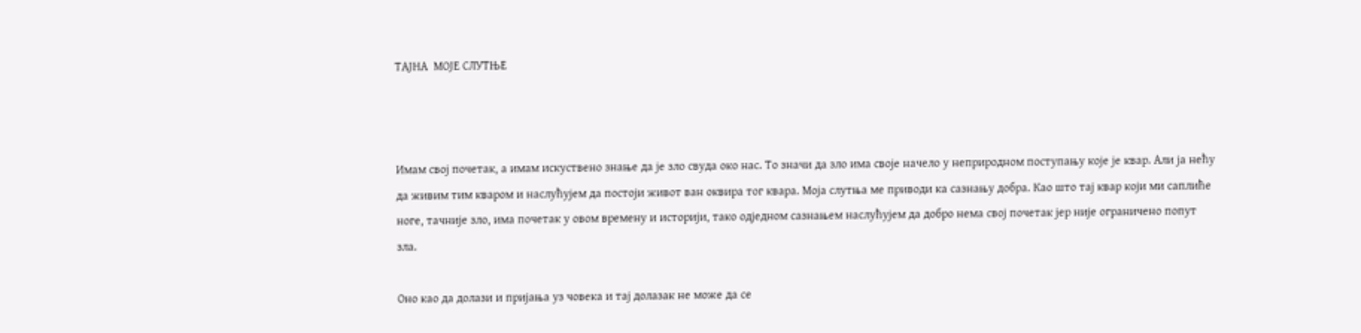ТАЈНА  МОЈЕ СЛУТЊЕ



Имам свој почетак, а имам искуствено знање да је зло свуда око нас. То значи да зло има своје начело у неприродном поступању које је квар. Али ја нећу да живим тим кваром и наслућујем да постоји живот ван оквира тог квара. Моја слутња ме приводи ка сазнању добра. Као што тај квар који ми саплиће ноге, тачније зло, има почетак у овом времену и историји, тако одједном сазнањем наслућујем да добро нема свој почетак јер није ограничено попут зла.

Оно као да долази и пријања уз човека и тај долазак не може да се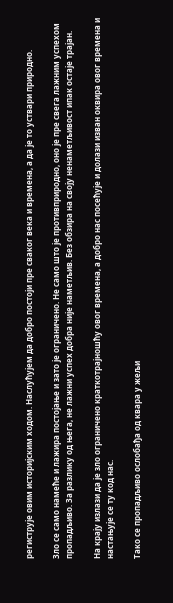региструје овим историјским ходом. Наслућујем да добро постоји пре сваког века и времена, а да је то уствари природно.

Зло се само намеће и лажира постојање и зато је ограничено. Не само што је противприродно, оно је пре свега лажним успехом пропадљиво. За разлику од њега, не лажни успех добра није наметљив. Без обзира на своју ненаметљивост ипак остаје трајан.

На крају излази да је зло ограничено краткотрајношћу овог времена, а добро нас посећује и долази изван оквира овог времена и настањује се ту код нас.

Тако се пропадљиво ослобађа од квара у жељи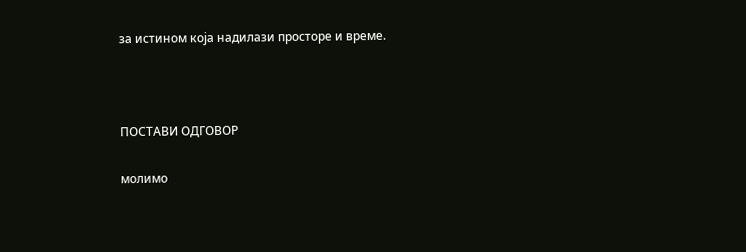за истином која надилази просторе и време.



ПОСТАВИ ОДГОВОР

молимо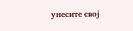унесите свој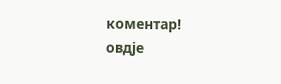коментар!
овдје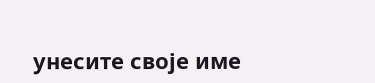унесите своје име